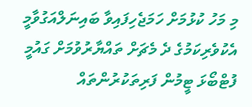މި މަހު ކުޅުމަށް ހަމަޖެހިފައިވާ ބައިނަލްއަގުވާމީ އެކުވެރިކަމުގެ ދެ މެޗަށް ތައްޔާރުވުމަށް ގައުމީ ފުޓްބޯޅަ ޓީމުން ފަރިތަކުރުންތައް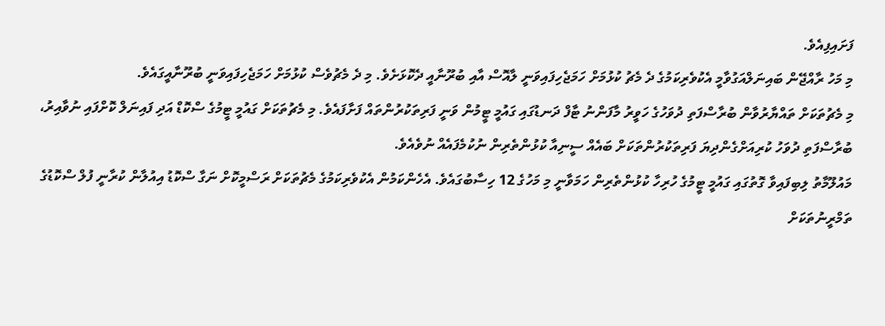ފަށައިފިއެވެ.
މި މަހު ރާއްޖޭން ބައިނަލްއަގުވާމީ އެކުވެރިކަމުގެ ދެ މެޗު ކުޅުމަށް ހަމަޖެހިފައިވަނީ ލާއޮސް އާއި ބުރޫނާއީ ދެކޮޅަށެވެ. މި ދެ މެޗުވެސް ކުޅުމަށް ހަމަޖެހިފައިވަނީ ބުރޫނާއީގައެވެ.
މި މެޗުތަކަށް ތައްޔާރުވާން ބުރާސްފަތި ދުވަހުގެ ހަވީރު މާފަންނު ޓާފް ދަނޑުގައި ގައުމީ ޓީމުން ވަނީ ފަރިތަކުރުންތައް ފަށާފައެވެ. މި މެޗުތަކަށް ގައުމީ ޓީމުގެ ސްކޮޑް އަދި ފައިނަލް ކޮށްފައި ނުވާއިރު، ބުރާސްފަތި ދުވަހު ކުރިއަށްގެންދިޔަ ފަރިތަކުރުންތަކަށް ބައެއް ސީނިއާ ކުޅުންތެރިން ނުކުމެފައެއް ނުވެއެވެ.
މައުލޫމާތު ލިބިފައިވާ ގޮތުގައި ގައުމީ ޓީމުގެ ހުރިހާ ކުޅުންތެރިން ހަމަވާނީ މި މަހުގެ 12 ހިސާބުގައެވެ. އެހެންކަމުން އެކުވެރިކަމުގެ މެޗުތަކަށް ރަސްމީކޮށް ނަގާ ސްކޮޑު އިއުލާން ކުރާނީ ފުލް ސްކޮޑުގެ ތަމްރީނުތަކަށް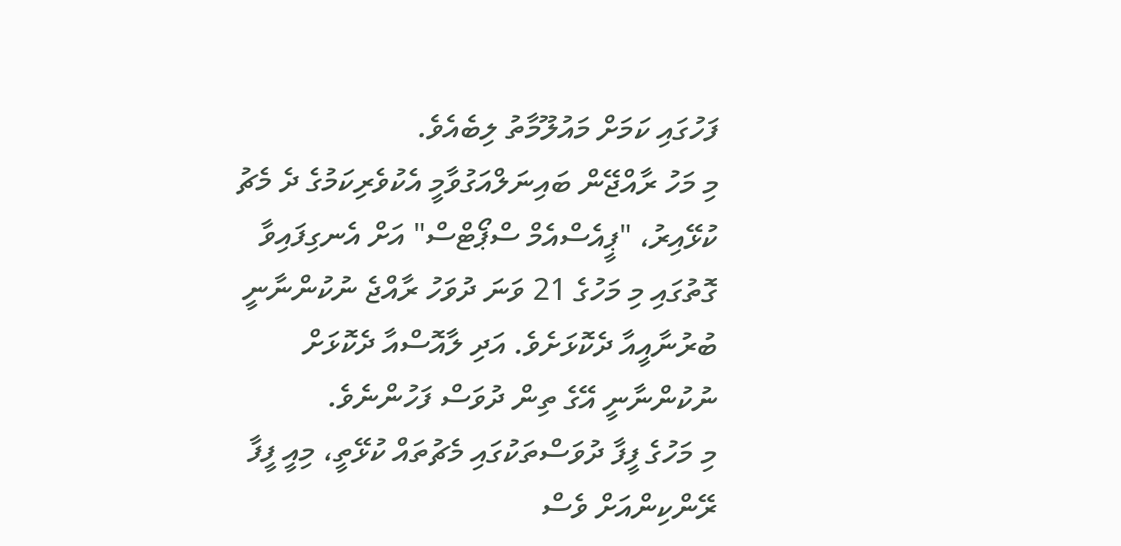ފަހުގައި ކަމަށް މައުލޫމާތު ލިބެއެވެ.
މި މަހު ރާއްޖޭން ބައިނަލްއަގުވާމީ އެކުވެރިކަމުގެ ދެ މެޗު ކުޅޭއިރު، "ޕީއެސްއެމް ސްޕޯޓްސް" އަށް އެނގިފައިވާ ގޮތުގައި މި މަހުގެ 21 ވަނަ ދުވަހު ރާއްޖެ ނުކުންނާނީ ބުރުނާއީއާ ދެކޮޅަށެވެ. އަދި ލާއޮސްއާ ދެކޮޅަށް ނުކުންނާނީ އޭގެ ތިން ދުވަސް ފަހުންނެވެ.
މި މަހުގެ ފީފާ ދުވަސްތަކުގައި މެޗުތައް ކުޅޭތީ، މިއީ ފީފާ ރޭންކިންއަށް ވެސް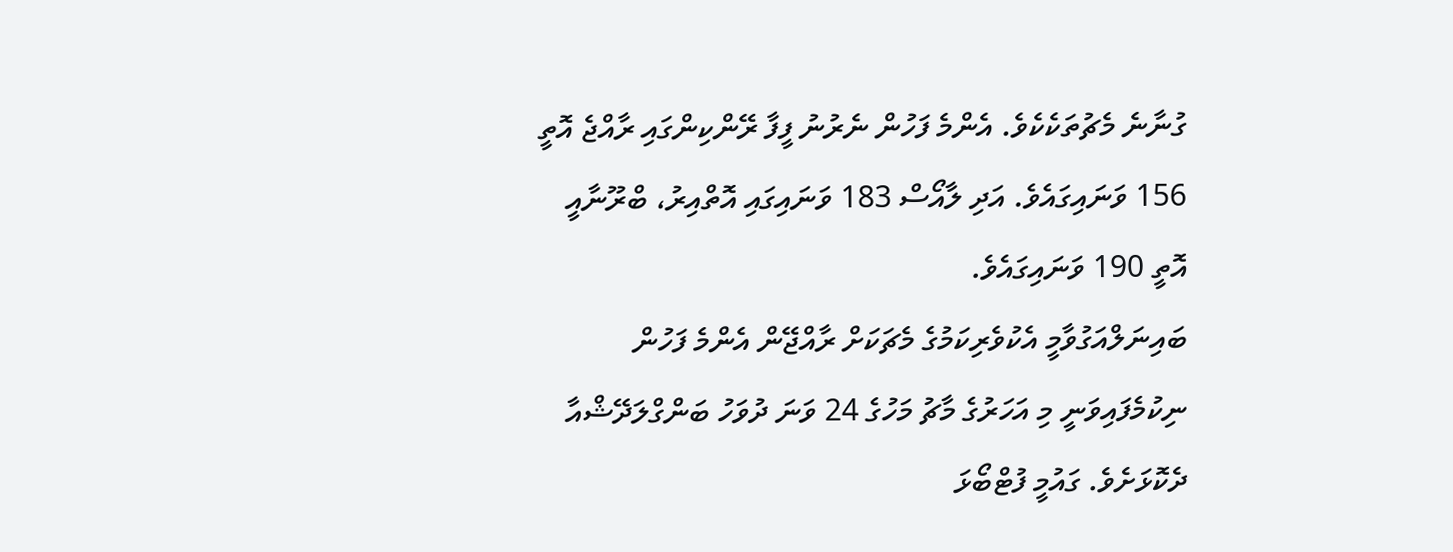ގުނާނެ މެޗުތަކެކެވެ. އެންމެ ފަހުން ނެރުނު ފީފާ ރޭންކިންގައި ރާއްޖެ އޮތީ 156 ވަނައިގައެވެ. އަދި ލާއޯސް 183 ވަނައިގައި އޮތްއިރު، ބްރޫނާއީ އޮތީ 190 ވަނައިގައެވެ.
ބައިނަލްއަގުވާމީ އެކުވެރިކަމުގެ މެޗަކަށް ރާއްޖޭން އެންމެ ފަހުން ނިކުމެފައިވަނީ މި އަހަރުގެ މާޗު މަހުގެ 24 ވަނަ ދުވަހު ބަންގްލަދޭޝްއާ ދެކޮޅަށެވެ. ގައުމީ ފުޓްބޯޅަ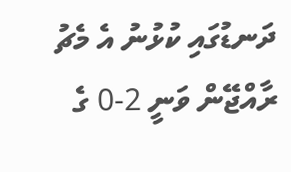ދަނޑުގައި ކުޅުނު އެ މެޗު ރާއްޖޭން ވަނީ 2-0 ގެ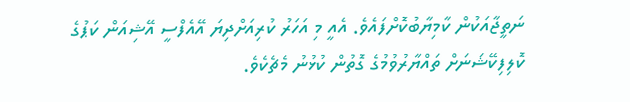ނަތީޖާއަކުން ކާމިޔާބުކޮށްފައެވެ. އެއީ މި އަހަރު ކުރިއަށްދިޔަ އޭއެފްސީ އޭޝިއަން ކަޕުގެ ކޮލިފިކޭޝަނަށް ތައްޔާރުވުމުގެ ގޮތުން ކުޅުނު މެޗެކެވެ.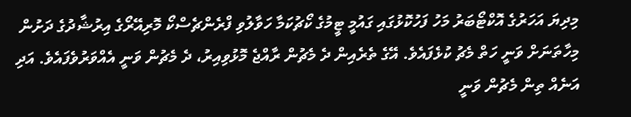މިދިޔަ އަހަރުގެ އޮކްޓޯބަރު މަހު ފަހުކޮޅުގައި ގައުމީ ޓީމުގެ ކޯޗުކަމާ ހަވާލުވި ފްރެންޗެސްކޯ މޮރިއޭރޯގެ އިރުޝާދުގެ ދަށުން މިހާތަނަށް ވަނީ ހަތް މެޗު ކުޅެފައެވެ. އޭގެ ތެރެއިން ދެ މެޗުން ރާއްޖެ މޮޅުވިއިރު، ދެ މެޗުން ވަނީ އެއްވަރުވެފައެވެ. އަދި އަނެއް ތިން މެޗުން ވަނީ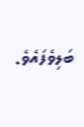ބަލިވެފައެވެ.